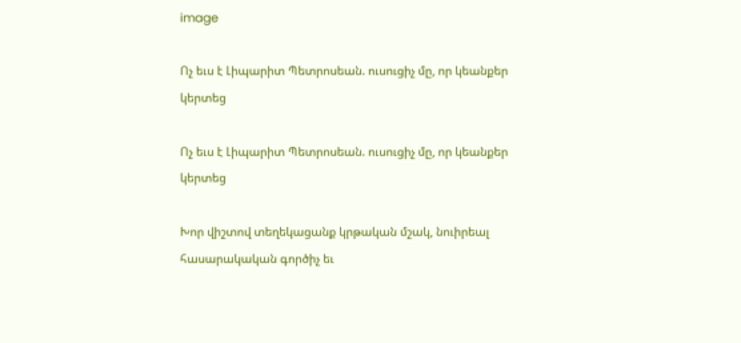image

Ոչ եւս է Լիպարիտ Պետրոսեան. ուսուցիչ մը, որ կեանքեր կերտեց

Ոչ եւս է Լիպարիտ Պետրոսեան. ուսուցիչ մը, որ կեանքեր կերտեց

Խոր վիշտով տեղեկացանք կրթական մշակ, նուիրեալ հասարակական գործիչ եւ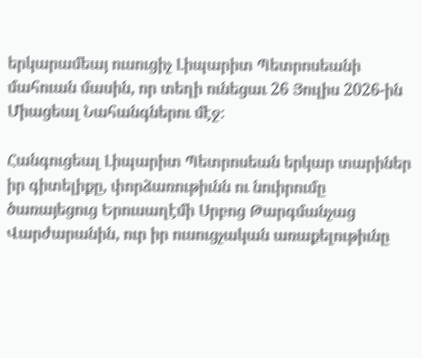երկարամեայ ուսուցիչ Լիպարիտ Պետրոսեանի մահուան մասին, որ տեղի ունեցաւ 26 Յուլիս 2026-ին Միացեալ Նահանգներու մէջ։

Հանգուցեալ Լիպարիտ Պետրոսեան երկար տարիներ իր գիտելիքը, փորձառութիւնն ու նուիրումը ծառայեցուց Երուսաղէմի Սրբոց Թարգմանչաց Վարժարանին, ուր իր ուսուցչական առաքելութիւնը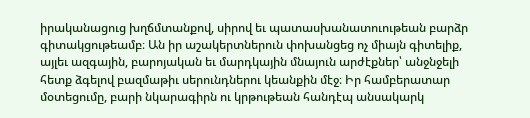իրականացուց խղճմտանքով, սիրով եւ պատասխանատուութեան բարձր գիտակցութեամբ։ Ան իր աշակերտներուն փոխանցեց ոչ միայն գիտելիք, այլեւ ազգային, բարոյական եւ մարդկային մնայուն արժէքներ՝ անջնջելի հետք ձգելով բազմաթիւ սերունդներու կեանքին մէջ։ Իր համբերատար մօտեցումը, բարի նկարագիրն ու կրթութեան հանդէպ անսակարկ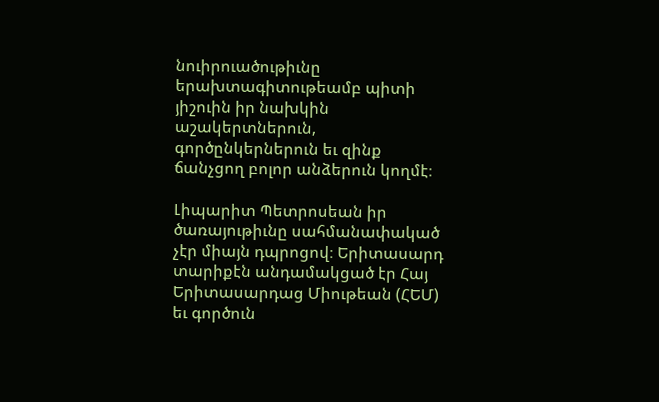նուիրուածութիւնը երախտագիտութեամբ պիտի յիշուին իր նախկին աշակերտներուն, գործընկերներուն եւ զինք ճանչցող բոլոր անձերուն կողմէ։

Լիպարիտ Պետրոսեան իր ծառայութիւնը սահմանափակած չէր միայն դպրոցով։ Երիտասարդ տարիքէն անդամակցած էր Հայ Երիտասարդաց Միութեան (ՀԵՄ) եւ գործուն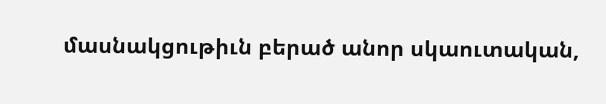մասնակցութիւն բերած անոր սկաուտական,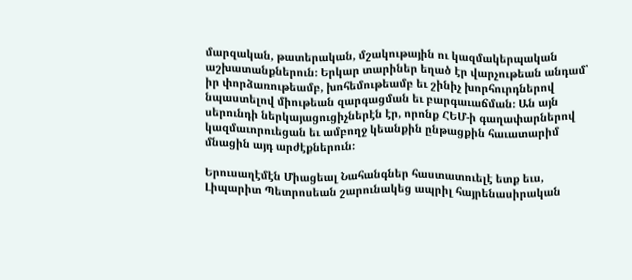մարզական, թատերական, մշակութային ու կազմակերպական աշխատանքներուն։ Երկար տարիներ եղած էր վարչութեան անդամ՝ իր փորձառութեամբ, խոհեմութեամբ եւ շինիչ խորհուրդներով նպաստելով միութեան զարգացման եւ բարգաւաճման։ Ան այն սերունդի ներկայացուցիչներէն էր, որոնք ՀԵՄ-ի գաղափարներով կազմաւորուեցան եւ ամբողջ կեանքին ընթացքին հաւատարիմ մնացին այդ արժէքներուն։

Երուսաղէմէն Միացեալ Նահանգներ հաստատուելէ ետք եւս, Լիպարիտ Պետրոսեան շարունակեց ապրիլ հայրենասիրական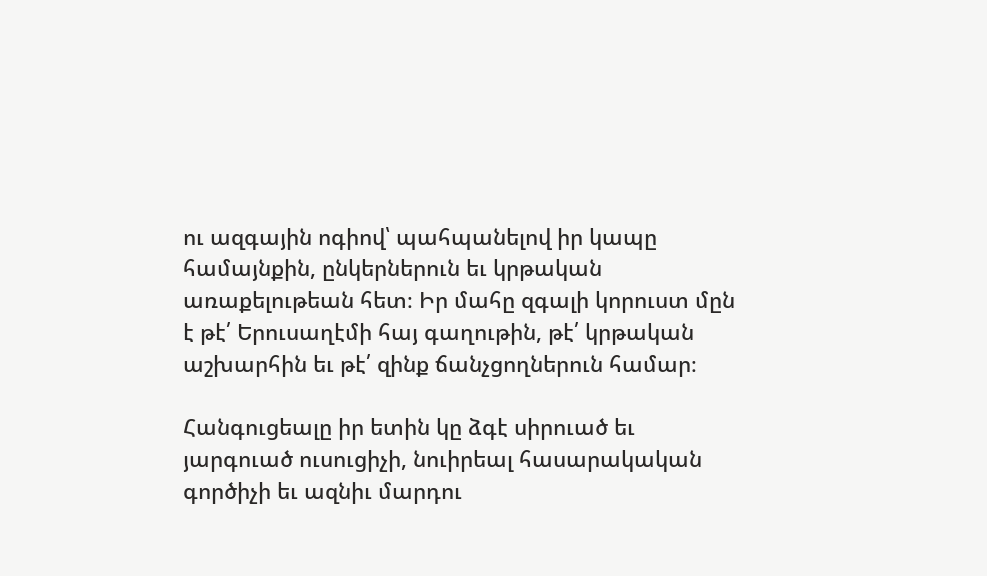ու ազգային ոգիով՝ պահպանելով իր կապը համայնքին, ընկերներուն եւ կրթական առաքելութեան հետ։ Իր մահը զգալի կորուստ մըն է թէ՛ Երուսաղէմի հայ գաղութին, թէ՛ կրթական աշխարհին եւ թէ՛ զինք ճանչցողներուն համար։

Հանգուցեալը իր ետին կը ձգէ սիրուած եւ յարգուած ուսուցիչի, նուիրեալ հասարակական գործիչի եւ ազնիւ մարդու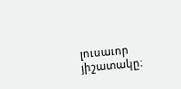լուսաւոր յիշատակը։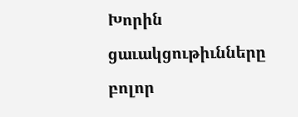Խորին ցաւակցութիւնները բոլոր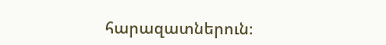հարազատներուն։